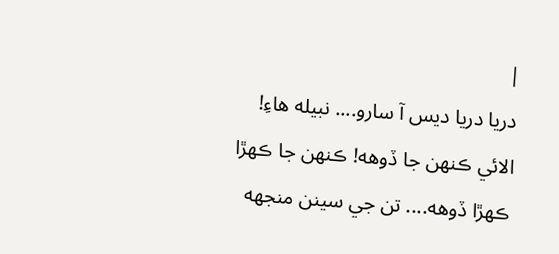|
دريا دريا ديس آ سارو.... نبيله هاءِ! الائي ڪنهن جا ڏوهه! ڪنهن جا ڪهڙا ڪهڙا ڏوهه.... تن جي سينن منجهه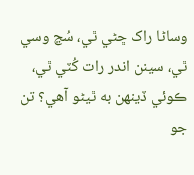وساڻا راک ڇڻي ٿي، سُڃ وسي ٿي، سينن اندر رات کُٽي ٿي، ڪوئي ڏينهن به ٿيڻو آهي؟ تن جو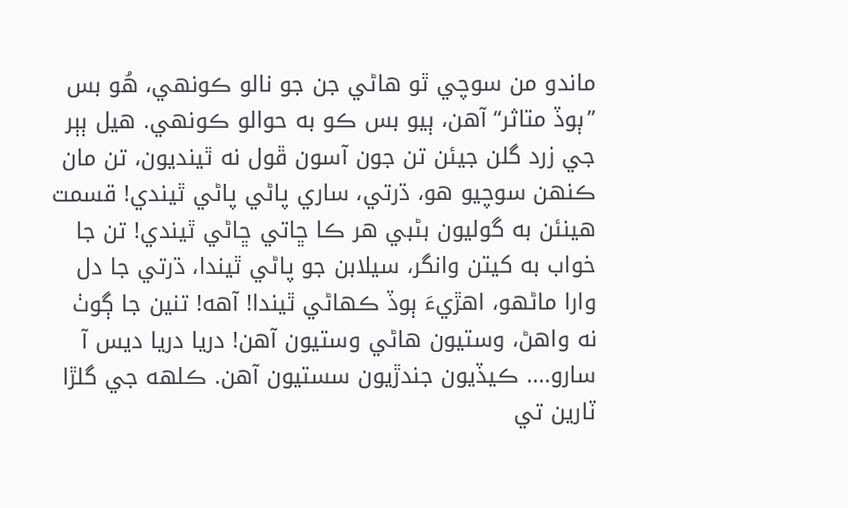ماندو من سوچي ٿو هاڻي جن جو نالو ڪونهي، هُو بس ”ٻوڏ متاثر“ آهن، ٻيو بس ڪو به حوالو ڪونهي. هيل ٻٻر جي زرد گلن جيئن تن جون آسون ڦول نه ٿينديون، تن مان ڪنهن سوچيو هو، ڌرتي، ساري پاڻي پاڻي ٿيندي! قسمت هينئن به گوليون بڻبي هر ڪا ڇاتي ڇاڻي ٿيندي! تن جا خواب به کيتن وانگر، سيلابن جو پاڻي ٿيندا، ڌرتي جا دل وارا ماڻهو، اهڙيءَ ٻوڏ ڪهاڻي ٿيندا! آهه! تنين جا ڳوٺ نه واهڻ، وستيون هاڻي وستيون آهن! دريا دريا ديس آ سارو.... ڪيڏيون جندڙيون سستيون آهن. ڪلهه جي گلڙا ٽارين تي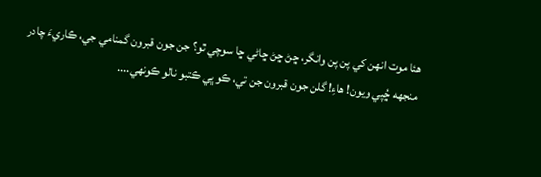هئا موت انهن کي پن پن وانگر، ڇڻ ڇڻ ڇاڻي ڇا سوچي ٿو؟ جن جون قبرون گمنامي جي، ڪاريءَ چادر منجهه ڇُپي ويون! هاءِ! گلن جون قبرون جن تي، ڪو ڀي ڪتبو نالو ڪونهي....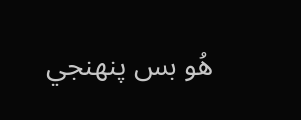هُو بس پنهنجي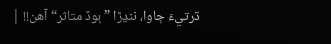ڌرتيءَ ڄاوا، ننڍڙا ”ٻوڏ متاثر“ آهن!! |